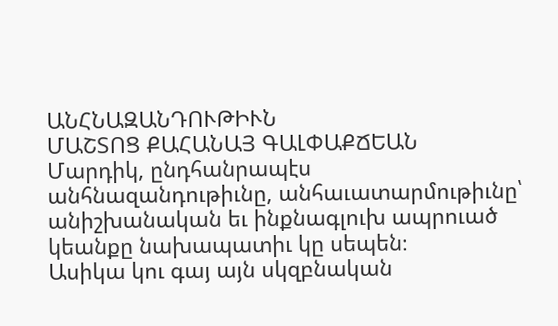ԱՆՀՆԱԶԱՆԴՈՒԹԻՒՆ
ՄԱՇՏՈՑ ՔԱՀԱՆԱՅ ԳԱԼՓԱՔՃԵԱՆ
Մարդիկ, ընդհանրապէս անհնազանդութիւնը, անհաւատարմութիւնը՝ անիշխանական եւ ինքնագլուխ ապրուած կեանքը նախապատիւ կը սեպեն։
Ասիկա կու գայ այն սկզբնական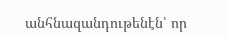անհնազանդութենէն՝ որ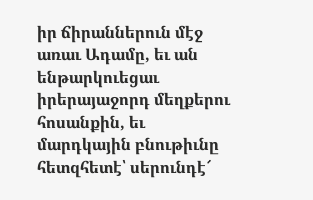իր ճիրաններուն մէջ առաւ Ադամը, եւ ան ենթարկուեցաւ իրերայաջորդ մեղքերու հոսանքին, եւ մարդկային բնութիւնը հետզհետէ՝ սերունդէ՜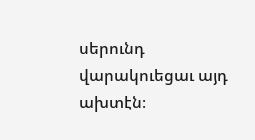սերունդ վարակուեցաւ այդ ախտէն։